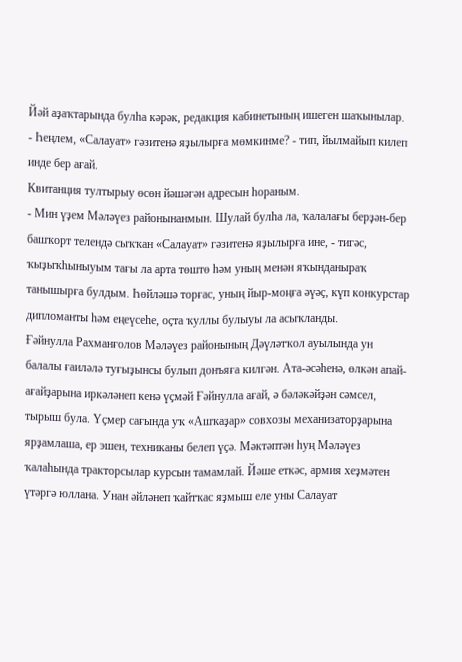Йәй аҙаҡтарында булһа кәрәк, редакция кабинетының ишеген шаҡынылар.
- Һеңлем, «Салауат» гәзитенә яҙылырға мөмкинме? - тип, йылмайып килеп инде бер ағай.
Квитанция тултырыу өсөн йәшәгән адресын һораным.
- Мин үҙем Мәләүез районынанмын. Шулай булһа ла, ҡалалағы берҙән-бер башҡорт телендә сыҡҡан «Салауат» гәзитенә яҙылырға ине, - тигәс, ҡыҙыҡһыныуым тағы ла арта төштө һәм уның менән яҡынданыраҡ танышырға булдым. Һөйләшә торғас, уның йыр-моңға әүәҫ, күп конкурстар дипломанты һәм еңеүсеһе, оҫта ҡуллы булыуы ла асыҡланды.
Ғәйнулла Рахманғолов Мәләүез районының Дәүләтҡол ауылында ун балалы ғаиләлә туғыҙынсы булып донъяға килгән. Ата-әсәһенә, өлкән апай-ағайҙарына иркәләнеп кенә үҫмәй Ғәйнулла ағай, ә бәләкәйҙән сәмсел, тырыш була. Үҫмер сағында уҡ «Ашҡаҙар» совхозы механизаторҙарына ярҙамлаша, ер эшен, техниканы белеп үҫә. Мәктәптән һуң Мәләүез ҡалаһында тракторсылар курсын тамамлай. Йәше еткәс, армия хеҙмәтен үтәргә юллана. Унан әйләнеп ҡайтҡас яҙмыш еле уны Салауат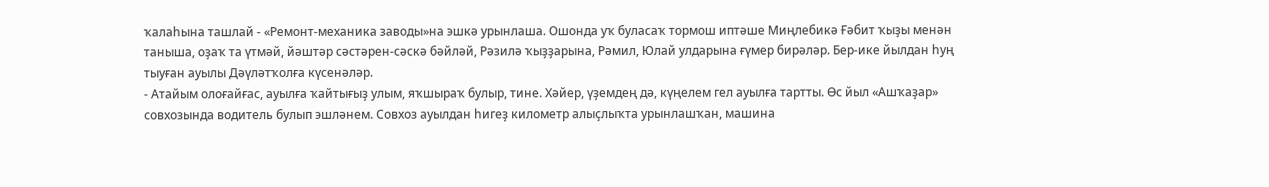ҡалаһына ташлай - «Ремонт-механика заводы»на эшкә урынлаша. Ошонда уҡ буласаҡ тормош иптәше Миңлебикә Ғәбит ҡыҙы менән таныша, оҙаҡ та үтмәй, йәштәр сәстәрен-сәскә бәйләй, Рәзилә ҡыҙҙарына, Рәмил, Юлай улдарына ғүмер бирәләр. Бер-ике йылдан һуң тыуған ауылы Дәүләтҡолға күсенәләр.
- Атайым олоғайғас, ауылға ҡайтығыҙ улым, яҡшыраҡ булыр, тине. Хәйер, үҙемдең дә, күңелем гел ауылға тартты. Өс йыл «Ашҡаҙар» совхозында водитель булып эшләнем. Совхоз ауылдан һигеҙ километр алыҫлыҡта урынлашҡан, машина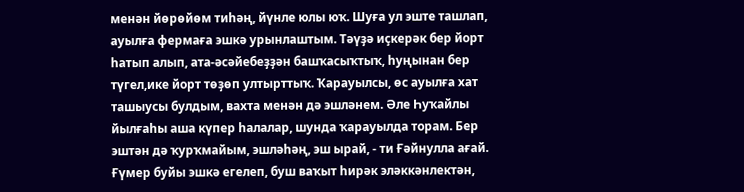менән йөрөйөм тиһәң, йүнле юлы юҡ. Шуға ул эште ташлап, ауылға фермаға эшкә урынлаштым. Тәүҙә иҫкерәк бер йорт һатып алып, ата-әсәйебеҙҙән башҡасыҡтыҡ, һуңынан бер түгел,ике йорт төҙөп ултырттыҡ. Ҡарауылсы, өс ауылға хат
ташыусы булдым, вахта менән дә эшләнем. Әле Һуҡайлы йылғаһы аша күпер һалалар, шунда ҡарауылда торам. Бер эштән дә ҡурҡмайым, эшләһәң, эш ырай, - ти Ғәйнулла ағай.
Ғүмер буйы эшкә егелеп, буш ваҡыт һирәк эләккәнлектән,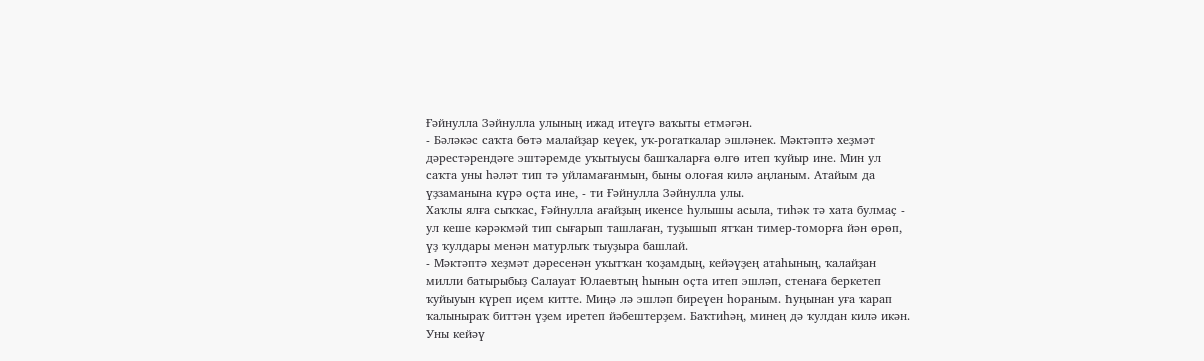Ғәйнулла Зәйнулла улының ижад итеүгә ваҡыты етмәгән.
- Бәләкәс саҡта бөтә малайҙар кеүек, уҡ-рогаткалар эшләнек. Мәктәптә хеҙмәт дәрестәрендәге эштәремде уҡытыусы башҡаларға өлгө итеп ҡуйыр ине. Мин ул саҡта уны һәләт тип тә уйламағанмын, быны олоғая килә аңланым. Атайым да үҙзаманына күрә оҫта ине, - ти Ғәйнулла Зәйнулла улы.
Хаҡлы ялға сыҡҡас, Ғәйнулла ағайҙың икенсе һулышы асыла, тиһәк тә хата булмаҫ - ул кеше кәрәкмәй тип сығарып ташлаған, туҙышып ятҡан тимер-томорға йән өрөп, үҙ ҡулдары менән матурлыҡ тыуҙыра башлай.
- Мәктәптә хеҙмәт дәресенән уҡытҡан ҡоҙамдың, кейәүҙең атаһының, ҡалайҙан милли батырыбыҙ Салауат Юлаевтың һынын оҫта итеп эшләп, стенаға беркетеп ҡуйыуын күреп иҫем китте. Миңә лә эшләп биреүен һораным. Һуңынан уға ҡарап ҡалыныраҡ биттән үҙем иретеп йәбештерҙем. Баҡтиһәң, минең дә ҡулдан килә икән. Уны кейәү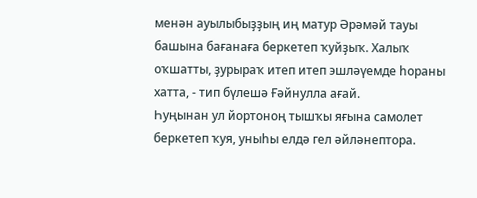менән ауылыбыҙҙың иң матур Әрәмәй тауы башына бағанаға беркетеп ҡуйҙыҡ. Халыҡ оҡшатты, ҙурыраҡ итеп итеп эшләүемде һораны хатта, - тип бүлешә Ғәйнулла ағай.
Һуңынан ул йортоноң тышҡы яғына самолет беркетеп ҡуя, уныһы елдә гел әйләнептора.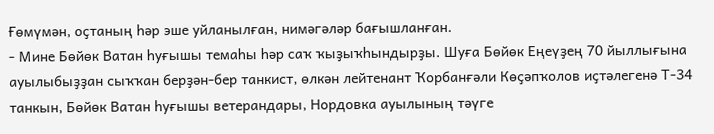Ғөмүмән, оҫтаның һәр эше уйланылған, нимәгәләр бағышланған.
- Мине Бөйөк Ватан һуғышы темаһы һәр саҡ ҡыҙыҡһындырҙы. Шуға Бөйөк Еңеүҙең 70 йыллығына ауылыбыҙҙан сыҡҡан берҙән-бер танкист, өлкән лейтенант Ҡорбанғәли Көҫәпҡолов иҫтәлегенә Т-34 танкын, Бөйөк Ватан һуғышы ветерандары, Нордовка ауылының тәүге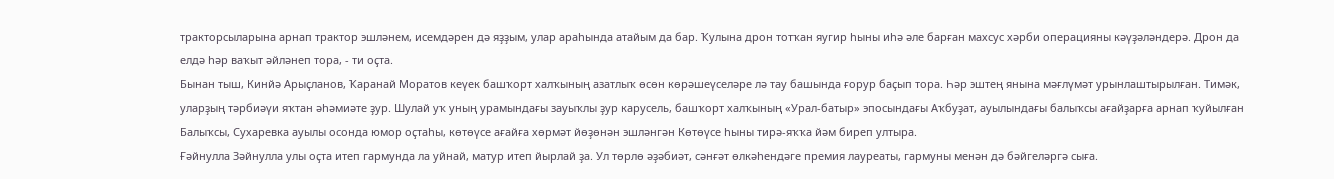тракторсыларына арнап трактор эшләнем, исемдәрен дә яҙҙым, улар араһында атайым да бар. Ҡулына дрон тотҡан яугир һыны иһә әле барған махсус хәрби операцияны кәүҙәләндерә. Дрон да елдә һәр ваҡыт әйләнеп тора, - ти оҫта.
Бынан тыш, Кинйә Арыҫланов, Ҡаранай Моратов кеүек башҡорт халҡының азатлыҡ өсөн көрәшеүселәре лә тау башында ғорур баҫып тора. Һәр эштең янына мәғлүмәт урынлаштырылған. Тимәк, уларҙың тәрбиәүи яҡтан әһәмиәте ҙур. Шулай уҡ уның урамындағы зауыҡлы ҙур карусель, башҡорт халҡының «Урал-батыр» эпосындағы Аҡбуҙат, ауылындағы балыҡсы ағайҙарға арнап ҡуйылған Балыҡсы, Сухаревка ауылы осонда юмор оҫтаһы, көтөүсе ағайға хөрмәт йөҙөнән эшләнгән Көтөүсе һыны тирә-яҡҡа йәм биреп ултыра.
Ғәйнулла Зәйнулла улы оҫта итеп гармунда ла уйнай, матур итеп йырлай ҙа. Ул төрлө әҙәбиәт, сәнғәт өлкәһендәге премия лауреаты, гармуны менән дә бәйгеләргә сыға.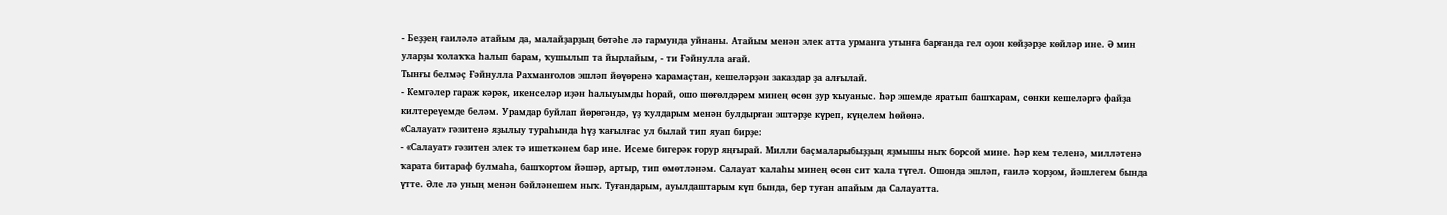- Беҙҙең ғаиләлә атайым да, малайҙарҙың бөтәһе лә гармунда уйнаны. Атайым менән элек атта урманға утынға барғанда гел оҙон көйҙәрҙе көйләр ине. Ә мин уларҙы ҡолаҡҡа һалып барам, ҡушылып та йырлайым, - ти Ғәйнулла ағай.
Тынғы белмәҫ Ғәйнулла Рахманғолов эшләп йөүөренә ҡарамаҫтан, кешеләрҙән заказдар ҙа алғылай.
- Кемгәлер гараж кәрәк, икенселәр иҙән һалыуымды һорай, ошо шөғөлдәрем минең өсөн ҙур ҡыуаныс. Һәр эшемде яратып башҡарам, сөнки кешеләргә файҙа килтереүемде беләм. Урамдар буйлап йөрөгәндә, үҙ ҡулдарым менән булдырған эштәрҙе күреп, күңелем һөйөнә.
«Салауат» гәзитенә яҙылыу тураһында һүҙ ҡағылғас ул былай тип яуап бирҙе:
- «Салауат» гәзитен элек тә ишеткәнем бар ине. Исеме бигерәк ғорур яңғырай. Милли баҫмаларыбыҙҙың яҙмышы ныҡ борсой мине. Һәр кем теленә, милләтенә ҡарата битараф булмаһа, башҡортом йәшәр, артыр, тип өмөтләнәм. Салауат ҡалаһы минең өсөн сит ҡала түгел. Ошонда эшләп, ғаилә ҡорҙом, йәшлегем бында үтте. Әле лә уның менән бәйләнешем ныҡ. Туғандарым, ауылдаштарым күп бында, бер туған апайым да Салауатта.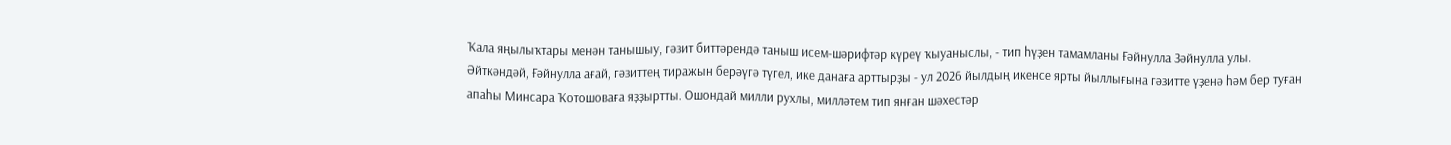Ҡала яңылыҡтары менән танышыу, гәзит биттәрендә таныш исем-шәрифтәр күреү ҡыуаныслы, - тип һүҙен тамамланы Ғәйнулла Зәйнулла улы.
Әйткәндәй, Ғәйнулла ағай, гәзиттең тиражын берәүгә түгел, ике данаға арттырҙы - ул 2026 йылдың икенсе ярты йыллығына гәзитте үҙенә һәм бер туған апаһы Минсара Ҡотошоваға яҙҙыртты. Ошондай милли рухлы, милләтем тип янған шәхестәр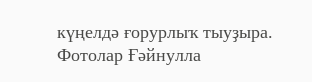күңелдә ғорурлыҡ тыуҙыра.
Фотолар Ғәйнулла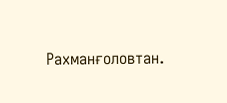Рахманғоловтан.